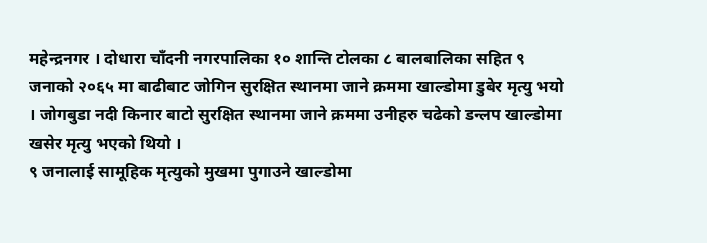महेन्द्रनगर । दोधारा चाँदनी नगरपालिका १० शान्ति टोलका ८ बालबालिका सहित ९ जनाको २०६५ मा बाढीबाट जोगिन सुरक्षित स्थानमा जाने क्रममा खाल्डोमा डुबेर मृत्यु भयो । जोगबुडा नदी किनार बाटो सुरक्षित स्थानमा जाने क्रममा उनीहरु चढेको डन्लप खाल्डोमा खसेर मृत्यु भएको थियो ।
९ जनालाई सामूहिक मृत्युको मुखमा पुगाउने खाल्डोमा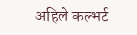अहिले कल्भर्ट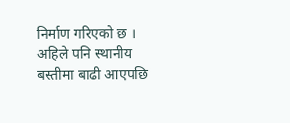निर्माण गरिएको छ । अहिले पनि स्थानीय बस्तीमा बाढी आएपछि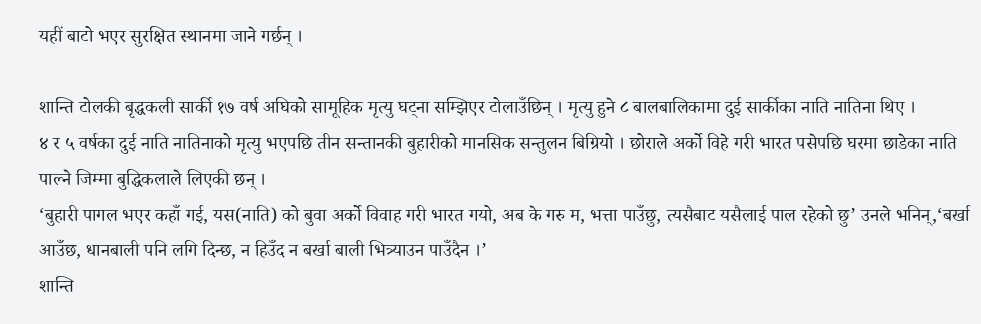यहीं बाटो भएर सुरक्षित स्थानमा जाने गर्छन् ।

शान्ति टोलकी बृद्धकली सार्की १७ वर्ष अघिको सामूहिक मृत्यु घट्ना सम्झिएर टोलाउँछिन् । मृत्यु हुने ८ बालबालिकामा दुई सार्कीका नाति नातिना थिए ।
४ र ५ वर्षका दुई नाति नातिनाको मृत्यु भएपछि तीन सन्तानकी बुहारीको मानसिक सन्तुलन बिग्रियो । छोराले अर्को विहे गरी भारत पसेपछि घरमा छाडेका नाति पाल्ने जिम्मा बुद्धिकलाले लिएकी छन् ।
‘बुहारी पागल भएर कहाँ गई, यस(नाति) को बुवा अर्को विवाह गरी भारत गयो, अब के गरु म, भत्ता पाउँछु, त्यसैबाट यसैलाई पाल रहेको छु’ उनले भनिन्,‘बर्खा आउँछ, धानबाली पनि लगि दिन्छ, न हिउँद न बर्खा बाली भित्र्याउन पाउँदैन ।’
शान्ति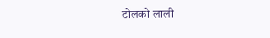टोलको लाली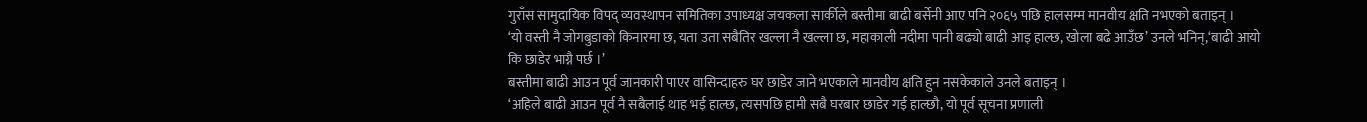गुराँस सामुदायिक विपद् व्यवस्थापन समितिका उपाध्यक्ष जयकला सार्कीले बस्तीमा बाढी बर्सेनी आए पनि २०६५ पछि हालसम्म मानवीय क्षति नभएको बताइन् ।
‘यो वस्ती नै जोगबुडाको किनारमा छ, यता उता सबैतिर खल्ला नै खल्ला छ, महाकाली नदीमा पानी बढ्यो बाढी आइ हाल्छ, खोला बढे आउँछ’ उनले भनिन्,‘बाढी आयो कि छाडेर भाग्नै पर्छ ।’
बस्तीमा बाढी आउन पूर्व जानकारी पाएर वासिन्दाहरु घर छाडेर जाने भएकाले मानवीय क्षति हुन नसकेकाले उनले बताइन् ।
‘अहिले बाढी आउन पूर्व नै सबैलाई थाह भई हाल्छ, त्यसपछि हामी सबै घरबार छाडेर गई हाल्छौ, यो पूर्व सूचना प्रणाली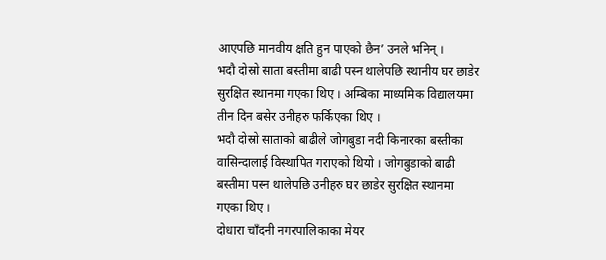आएपछि मानवीय क्षति हुन पाएको छैन’ उनले भनिन् ।
भदौ दोस्रो साता बस्तीमा बाढी पस्न थालेपछि स्थानीय घर छाडेर सुरक्षित स्थानमा गएका थिए । अम्बिका माध्यमिक विद्यालयमा तीन दिन बसेर उनीहरु फर्किएका थिए ।
भदौ दोस्रो साताको बाढीले जोगबुडा नदी किनारका बस्तीका वासिन्दालाई विस्थापित गराएको थियो । जोगबुडाको बाढी बस्तीमा पस्न थालेपछि उनीहरु घर छाडेर सुरक्षित स्थानमा गएका थिए ।
दोधारा चाँदनी नगरपालिकाका मेयर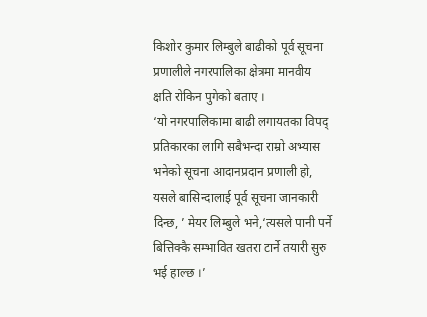किशोर कुमार लिम्बुले बाढीको पूर्व सूचना प्रणालीले नगरपालिका क्षेत्रमा मानवीय क्षति रोकिन पुगेको बताए ।
‘यो नगरपालिकामा बाढी लगायतका विपद् प्रतिकारका लागि सबैभन्दा राम्रो अभ्यास भनेको सूचना आदानप्रदान प्रणाली हो, यसले बासिन्दालाई पूर्व सूचना जानकारी दिन्छ, ’ मेयर लिम्बुले भने,‘त्यसले पानी पर्ने बित्तिक्कै सम्भावित खतरा टार्ने तयारी सुरु भई हाल्छ ।’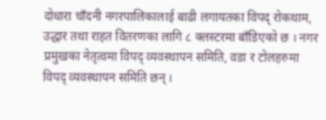दोधारा चाँदनी नगरपालिकालाई बाढी लगायतका विपद् रोकथाम, उद्धार तथा राहत वितरणका लागि ८ क्लस्टरमा बाँडिएको छ । नगर प्रमुखका नेतृत्वमा विपद् व्यवस्थापन समिति, वडा र टोलहरुमा विपद् व्यवस्थापन समिति छन् ।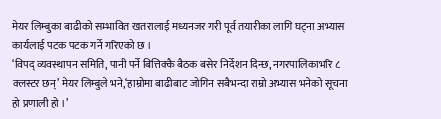मेयर लिम्बुका बाढीको सम्भावित खतरालाई मध्यनजर गरी पूर्व तयारीका लागि घट्ना अभ्यास कार्यलाई पटक पटक गर्ने गरिएको छ ।
‘विपद् व्यवस्थापन समिति, पानी पर्ने बित्तिक्कै बैठक बसेर निर्देशन दिन्छ, नगरपालिकाभरि ८ क्लस्टर छन्’ मेयर लिम्बुले भने,‘हाम्रोमा बाढीबाट जोगिन सबैभन्दा राम्रो अभ्यास भनेको सूचना हो प्रणाली हो ।’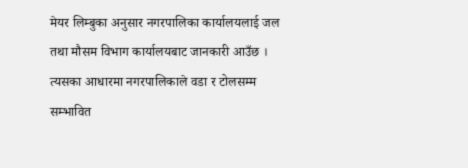मेयर लिम्बुका अनुसार नगरपालिका कार्यालयलाई जल तथा मौसम विभाग कार्यालयबाट जानकारी आउँछ । त्यसका आधारमा नगरपालिकाले वडा र टोलसम्म सम्भावित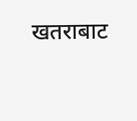खतराबाट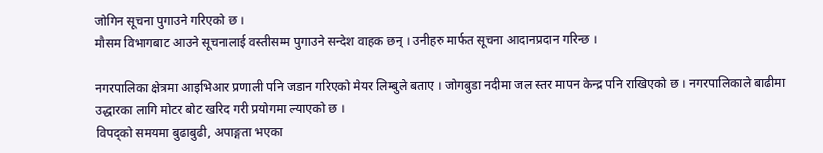जोगिन सूचना पुगाउने गरिएको छ ।
मौसम विभागबाट आउने सूचनालाई वस्तीसम्म पुगाउने सन्देश वाहक छन् । उनीहरु मार्फत सूचना आदानप्रदान गरिन्छ ।

नगरपालिका क्षेत्रमा आइभिआर प्रणाली पनि जडान गरिएको मेयर लिम्बुले बताए । जोगबुडा नदीमा जल स्तर मापन केन्द्र पनि राखिएको छ । नगरपालिकाले बाढीमा उद्धारका लागि मोटर बोट खरिद गरी प्रयोगमा ल्याएको छ ।
विपद्को समयमा बुढाबुढी, अपाङ्गता भएका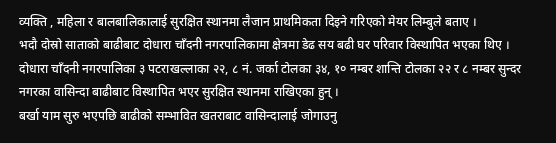व्यक्ति , महिला र बालबालिकालाई सुरक्षित स्थानमा लैजान प्राथमिकता दिइने गरिएको मेयर लिम्बुले बताए ।
भदौ दोस्रो साताको बाढीबाट दोधारा चाँदनी नगरपालिकामा क्षेत्रमा डेढ सय बढी घर परिवार विस्थापित भएका थिए । दोधारा चाँदनी नगरपालिका ३ पटराखल्लाका २२, ८ नं. जर्का टोलका ३४, १० नम्बर शान्ति टोलका २२ र ८ नम्बर सुन्दर नगरका वासिन्दा बाढीबाट विस्थापित भएर सुरक्षित स्थानमा राखिएका हुन् ।
बर्खा याम सुरु भएपछि बाढीको सम्भावित खतराबाट वासिन्दालाई जोगाउनु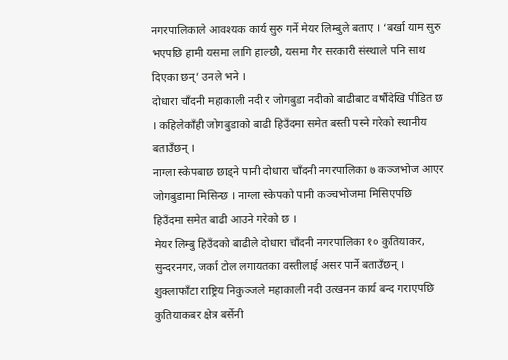नगरपालिकाले आवश्यक कार्य सुरु गर्ने मेयर लिम्बुले बताए । ‘बर्खा याम सुरु भएपछि हामी यसमा लागि हाल्छौ, यसमा गैर सरकारी संस्थाले पनि साथ दिएका छन्’ उनले भने ।
दोधारा चाँदनी महाकाली नदी र जोगबुडा नदीको बाढीबाट वर्षौदेखि पीडित छ । कहिलेकाँही जोगबुडाको बाढी हिउँदमा समेत बस्ती पस्ने गरेको स्थानीय बताउँछन् ।
नाग्ला स्केपबाछ छाड्ने पानी दोधारा चाँदनी नगरपालिका ७ कञ्जभोज आएर जोगबुडामा मिसिन्छ । नाग्ला स्केपको पानी कञ्चभोजमा मिसिएपछि हिउँदमा समेत बाढी आउने गरेको छ ।
मेयर लिम्बु हिउँदको बाढीले दोधारा चाँदनी नगरपालिका १० कुतियाकर, सुन्दरनगर, जर्का टोल लगायतका वस्तीलाई असर पार्ने बताउँछन् ।
शुक्लाफाँटा राष्ट्रिय निकुञ्जले महाकाली नदी उत्खनन कार्य बन्द गराएपछि कुतियाकबर क्षेत्र बर्सेनी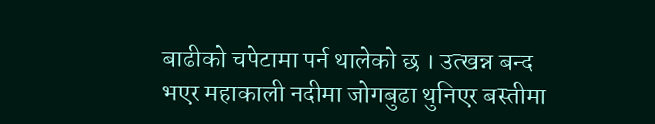बाढीको चपेटामा पर्न थालेको छ । उत्खन्न बन्द भएर महाकाली नदीमा जोगबुढा थुनिएर बस्तीमा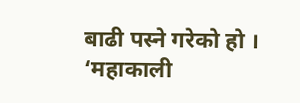बाढी पस्ने गरेको हो ।
‘महाकाली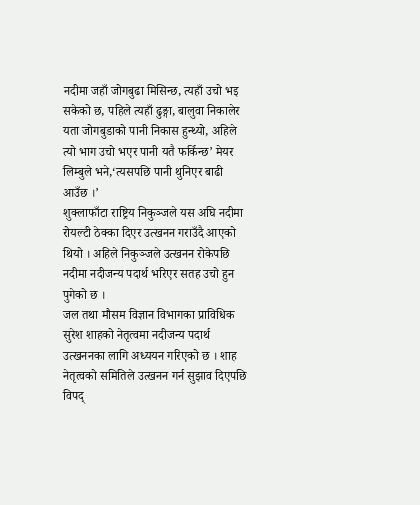नदीमा जहाँ जोगबुढा मिसिन्छ, त्यहाँ उचो भइ सकेको छ, पहिले त्यहाँ ढुङ्गा, बालुवा निकालेर यता जोगबुडाको पानी निकास हुन्थ्यो, अहिले त्यो भाग उचो भएर पानी यतै फर्किन्छ’ मेयर लिम्बुले भने,‘त्यसपछि पानी थुनिएर बाढी आउँछ ।’
शुक्लाफाँटा राष्ट्रिय निकुञ्जले यस अघि नदीमा रोयल्टी ठेक्का दिएर उत्खनन गराउँदै आएको थियो । अहिले निकुञ्जले उत्खनन रोकेपछि नदीमा नदीजन्य पदार्थ भरिएर सतह उचो हुन पुगेको छ ।
जल तथा मौसम विज्ञान विभागका प्राविधिक सुरेश शाहको नेतृत्वमा नदीजन्य पदार्थ उत्खननका लागि अध्ययन गरिएको छ । शाह नेतृत्वको समितिले उत्खनन गर्न सुझाव दिएपछि विपद्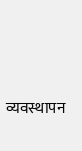व्यवस्थापन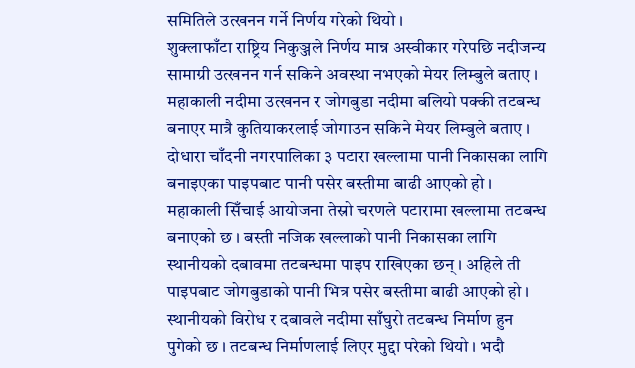समितिले उत्खनन गर्ने निर्णय गरेको थियो ।
शुक्लाफाँटा राष्ट्रिय निकुञ्जले निर्णय मान्न अस्वीकार गरेपछि नदीजन्य सामाग्री उत्खनन गर्न सकिने अवस्था नभएको मेयर लिम्बुले बताए ।
महाकाली नदीमा उत्खनन र जोगबुडा नदीमा बलियो पक्की तटबन्ध बनाएर मात्रै कुतियाकरलाई जोगाउन सकिने मेयर लिम्बुले बताए ।
दोधारा चाँदनी नगरपालिका ३ पटारा खल्लामा पानी निकासका लागि बनाइएका पाइपबाट पानी पसेर बस्तीमा बाढी आएको हो ।
महाकाली सिँचाई आयोजना तेस्रो चरणले पटारामा खल्लामा तटबन्ध बनाएको छ । बस्ती नजिक खल्लाको पानी निकासका लागि स्थानीयको दबावमा तटबन्धमा पाइप राखिएका छन् । अहिले ती पाइपबाट जोगबुडाको पानी भित्र पसेर बस्तीमा बाढी आएको हो ।
स्थानीयको विरोध र दबावले नदीमा साँघुरो तटबन्ध निर्माण हुन पुगेको छ । तटबन्ध निर्माणलाई लिएर मुद्दा परेको थियो । भदौ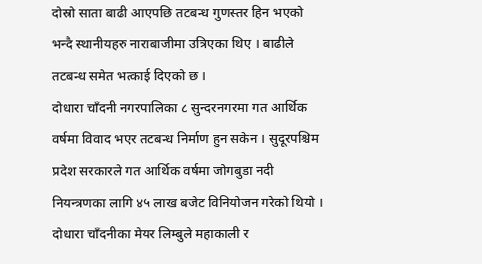दोस्रो साता बाढी आएपछि तटबन्ध गुणस्तर हिन भएको भन्दै स्थानीयहरु नाराबाजीमा उत्रिएका थिए । बाढीले तटबन्ध समेत भत्काई दिएको छ ।
दोधारा चाँदनी नगरपालिका ८ सुन्दरनगरमा गत आर्थिक वर्षमा विवाद भएर तटबन्ध निर्माण हुन सकेन । सुदूरपश्चिम प्रदेश सरकारले गत आर्थिक वर्षमा जोगबुडा नदी नियन्त्रणका लागि ४५ लाख बजेट विनियोजन गरेको थियो ।
दोधारा चाँदनीका मेयर लिम्बुले महाकाली र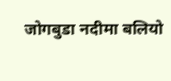जोगबुडा नदीमा बलियो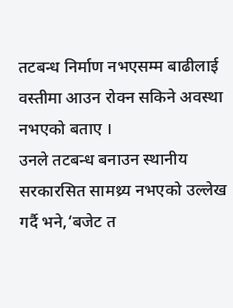तटबन्ध निर्माण नभएसम्म बाढीलाई वस्तीमा आउन रोक्न सकिने अवस्था नभएको बताए ।
उनले तटबन्ध बनाउन स्थानीय सरकारसित सामथ्र्य नभएको उल्लेख गर्दै भने,‘बजेट त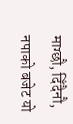माग्छौ, दिँदैनौ, नपाको बजेट यो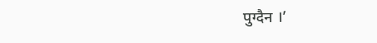पुग्दैन ।’